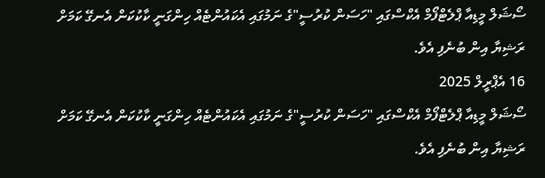ސޯޝަލް މީޑިއާ ޕްލެޓްފޯމް އެކްސްގައި "ހަސަން ކުރުސީ"ގެ ނަމުގައި އެކައުންޓެއް ހިންގަނީ ކާކުކަން އެނގޭ ކަމަށް ރަޝިޔާ އިން ބުނެފި އެވެ.
16 އެޕްރީލް 2025
ސޯޝަލް މީޑިއާ ޕްލެޓްފޯމް އެކްސްގައި "ހަސަން ކުރުސީ"ގެ ނަމުގައި އެކައުންޓެއް ހިންގަނީ ކާކުކަން އެނގޭ ކަމަށް ރަޝިޔާ އިން ބުނެފި އެވެ.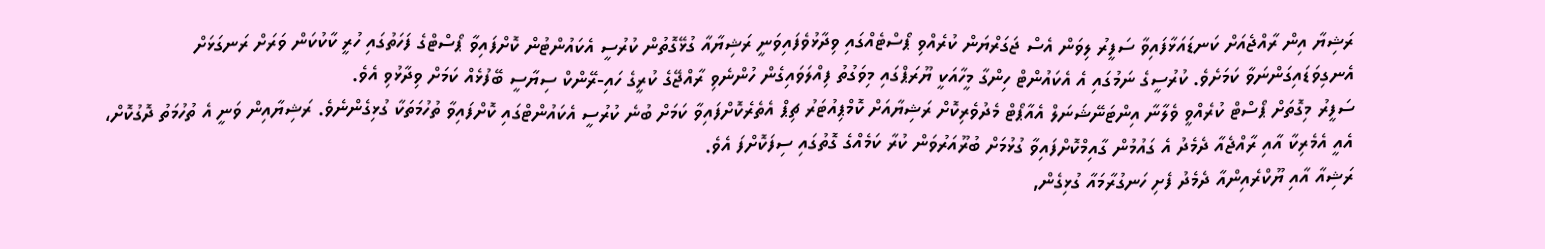ރަޝިޔާ އިން ރާއްޖެއަށް ކަނޑައަޅާފައިވާ ސަފީރު ލިވަން އެސް ޖަގަރްޔަން ކުރެއްވި ޕޯސްޓެއްގައި ވިދާޅުވެފައިވަނީ ރަޝިޔާއާ ގުޅޭގޮތުން ކުރުސީ އެކައުންޓުން ކޮށްފައިވާ ޕޯސްޓްގެ ފަހަތުގައި ހުރީ ކާކުކަން ވަރަށް ރަނގަޅަށް އެނގިވަޑައިގަންނަވާ ކަމަށެވެ. ކުރުސީގެ ނަމުގައި އެ އެކައުންޓް ހިންގާ މީހާއަކީ ޔޫރަޕްގައި މިވަގުތު ފިއްލަވައިގެން ހުންނެވި ރާއްޖޭގެ ކުރީގެ ހައި-ރޭންކް ސިޔާސީ ބޭފުޅެއް ކަމަށް ވިދާޅުވި އެވެ.
ސަފީރު މިގޮތަށް ޕޯސްޓް ކުރެއްވީ ވެލާނާ އިންޓަނޭޝަނަލް އެއާޕޯޓް މެދުވެރިކޮށް ރަޝިޔާއަށް ކޮމްޕިއުޓަރު ޗިޕް އެތެރެކޮށްފައިވާ ކަމަށް ބުނެ ކުރުސީ އެކައުންޓްގައި ކޮށްފައިވާ ތުހުމަތަކާ ގުޅިގެންނެވެ. ރަޝިޔާއިން ވަނީ އެ ތުހުމަތު ދޮގުކޮށް، އެއީ އެމެރިކާ އާއި ރާއްޖެއާ ދެމެދު އެ ގައުމުން ގާއިމްކޮށްފައިވާ ގުޅުމަށް ބުރޫއަރުވަން ކުރާ ކަމެއްގެ ގޮތުގައި ސިފަކޮށްފަ އެވެ.
ރަޝިއާ އާއި ޔޫކްރެއިންއާ ދެމެދު ފެށި ހަނގުރާމައާ ގުޅިގެން,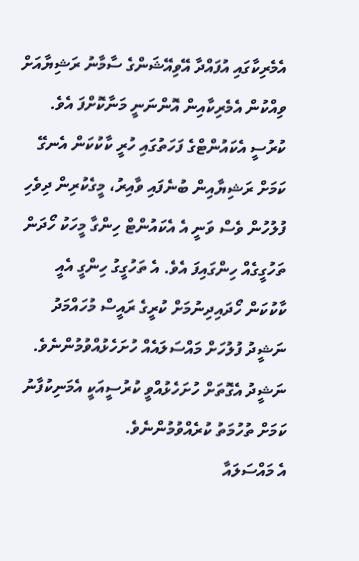އެމެރިކާގައި އުފައްދާ އޭވިއޭޝަންގެ ސާމާނު ރަޝިޔާއަށް ވިއްކުން އެމެރިކާއިން އޮންނަނީ މަނާކޮށްފަ އެވެ.
ކުރުސީ އެކައުންޓްގެ ފަހަތުގައި ހުރީ ކާކުކަން އެނގޭ ކަމަށް ރަޝިޔާއިން ބުނެފައި ވާއިރު، މީގެކުރިން ދިވެހި ފުލުހުން ވެސް ވަނީ އެ އެކައުންޓް ހިންގާ މީހަކު ހޯދަން ތަހުގީގެއް ހިންގައިފަ އެވެ. އެ ތަހުގީގު ހިންގީ އެއީ ކާކުކަން ހޯދައިދިނުމަށް ކުރީގެ ރައީސް މުހައްމަދު ނަޝީދު ފުލުހަށް މައްސަލައެއް ހުށަހެޅުއްވުމުންނެވެ. ނަޝީދު އެގޮތަށް ހުށަހެޅުއްވީ ކުރުސީއަކީ އެމަނިކުފާނު ކަމަށް ތުހުމަތު ކުރެއްވުމުންނެވެ.
އެ މައްސަލައާ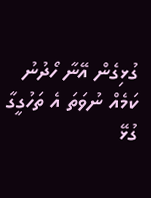ގުޅިގެން އޭނާ ހޯދުނު ކަމެއް ނުވަތަ އެ ތަހުގީގާ ގުޅޭ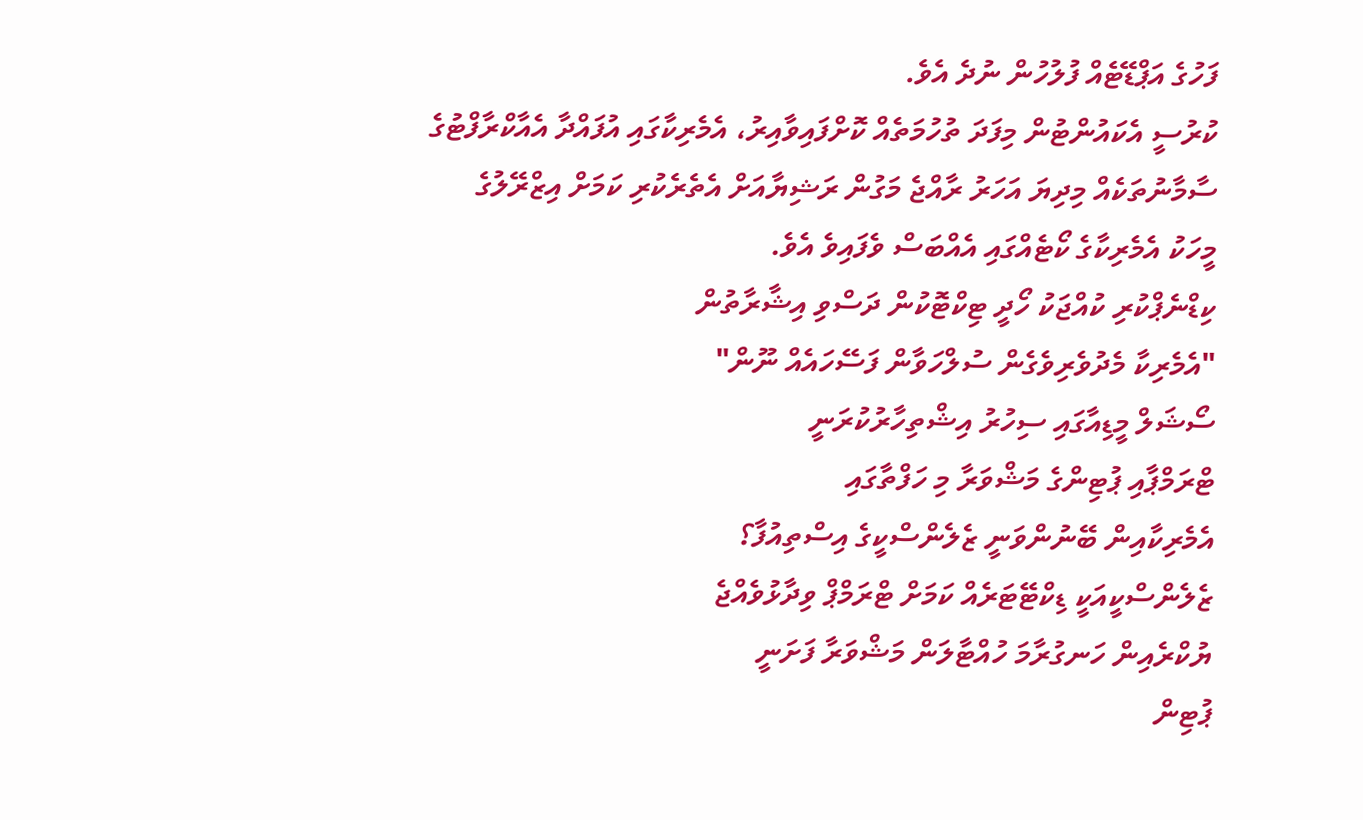ފަހުގެ އަޕްޑޭޓެއް ފުލުހުން ނުދެ އެވެ.
ކުރުސީ އެކައުންޓުން މިފަދަ ތުހުމަތެއް ކޮށްފައިވާއިރު، އެމެރިކާގައި އުފައްދާ އެއާކްރާފްޓުގެ ސާމާނުތަކެއް މިދިޔަ އަހަރު ރާއްޖެ މަގުން ރަޝިޔާއަށް އެތެރެކުރި ކަމަށް އިޒްރޭލުގެ މީހަކު އެމެރިކާގެ ކޯޓެއްގައި އެއްބަސް ވެފައިވެ އެވެ.
ކިޑްނެޕްކުރި ކުއްޖަކު ހޯދީ ޓިކްޓޮކުން ދަސްވި އިޝާރާތުން
"އެމެރިކާ މެދުވެރިވެގެން ސުލްހަވާން ފަސޭހައެއް ނޫން"
ސޯޝަލް މީޑިއާގައި ސިހުރު އިޝްތިހާރުކުރަނީ
ޓްރަމްޕާއި ޕުޓިންގެ މަޝްވަރާ މި ހަފްތާގައި
އެމެރިކާއިން ބޭނުންވަނީ ޒެލެންސްކީގެ އިސްތިއުފާ؟
ޒެލެންސްކީއަކީ ޑިކްޓޭޓަރެއް ކަމަށް ޓްރަމްޕް ވިދާޅުވެއްޖެ
ޔުކްރެއިން ހަނގުރާމަ ހުއްޓާލަން މަޝްވަރާ ފަށަނީ
ޕުޓިން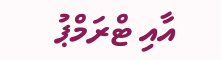އާއި ޓްރަމްޕު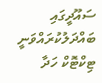ސައޫދީގައި ބައްދަލުކުރައްވަނީ
ޓިކްޓޮކް ހަދާ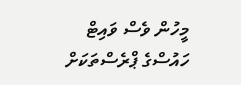މީހުން ވެސް ވައިޓް ހައުސްގެ ޕްރެސްތަކަށް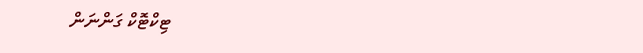ޓިކްޓޮކް ގަންނަން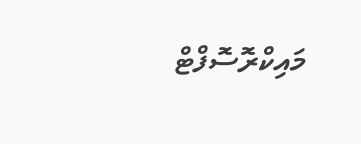މައިކްރޮސޮފްޓް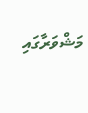މަޝްވަރާގައި